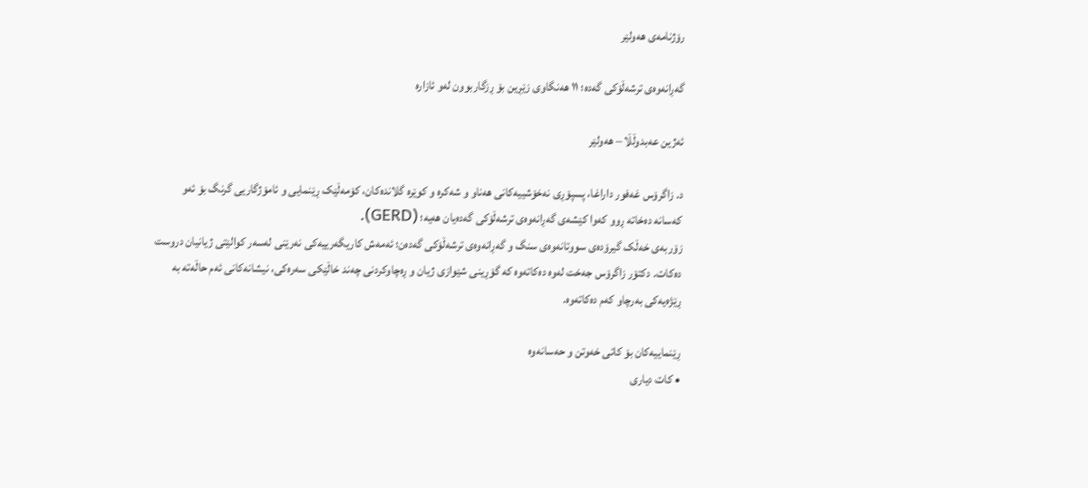رۆژنامەی ھەولێر

گەڕانەوەی ترشەڵۆکی گەدە؛ ١١ هەنگاوی زێڕین بۆ ڕزگاربوون لەو ئازارە

ئەژین عەبدوڵڵا – هەولێر

د. زاگرۆس غەفور داراغا، پسپۆڕی نەخۆشییەکانی هەناو و شەکرە و کوێرە گلاندەکان، کۆمەڵێک ڕێنمایی و ئامۆژگاریی گرنگ بۆ ئەو کەسانە دەخاتە ڕوو کەوا کێشەی گەڕانەوەی ترشەڵۆکی گەدەیان هەیە؛ (GERD).
زۆربەی خەڵک گیرۆدەی سووتانەوەی سنگ و گەڕانەوەی ترشەڵۆکی گەدەن؛ ئەمەش کاریگەرییەکی نەرێنی لەسەر کوالێتی ژیانیان دروست دەکات. دکتۆر زاگرۆس جەخت لەوە دەکاتەوە کە گۆڕینی شێوازی ژیان و ڕەچاوکردنی چەند خاڵێکی سەرەکی، نیشانەکانی ئەم حاڵەتە بە ڕێژەیەکی بەرچاو کەم دەکاتەوە.

ڕێنماییەکان بۆ کاتی خەوتن و حەسانەوە
• کات دیاری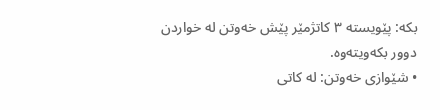بکە: پێویستە ٣ کاتژمێر پێش خەوتن لە خواردن دوور بکەویتەوە.
• شێوازی خەوتن: لە کاتی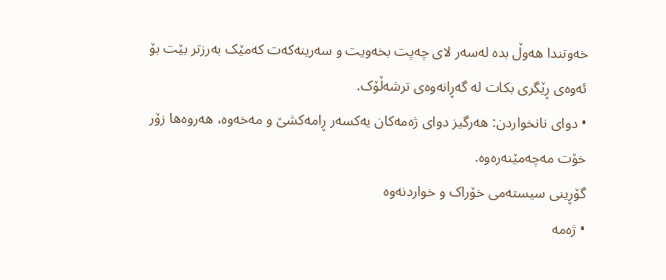خەوتندا هەوڵ بدە لەسەر لای چەپت بخەویت و سەرینەکەت کەمێک بەرزتر بێت بۆ ئەوەی ڕێگری بکات لە گەڕانەوەی ترشەڵۆک.
• دوای نانخواردن: هەرگیز دوای ژەمەکان یەکسەر ڕامەکشێ و مەخەوە، هەروەها زۆر خۆت مەچەمێنەرەوە.
گۆڕینی سیستەمی خۆراک و خواردنەوە
• ژەمە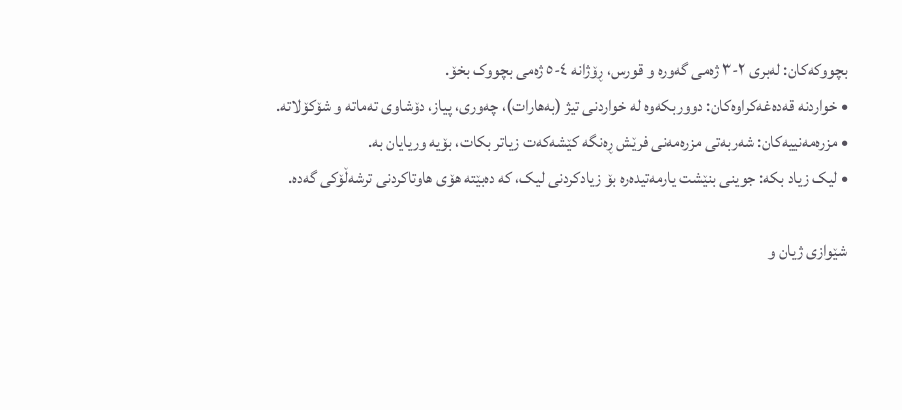بچووکەکان: لەبری ٢-٣ ژەمی گەورە و قورس، ڕۆژانە ٤-٥ ژەمی بچووک بخۆ.
• خواردنە قەدەغەکراوەکان: دووربکەوە لە خواردنی تیژ (بەهارات)، چەوری، پیاز، دۆشاوی تەماتە و شۆکۆلاتە.
• مزرەمەنییەکان: شەربەتی مزرەمەنی فرێش ڕەنگە کێشەکەت زیاتر بکات، بۆیە وریایان بە.
• لیک زیاد بکە: جوینی بنێشت یارمەتیدەرە بۆ زیادکردنی لیک، کە دەبێتە هۆی هاوتاکردنی ترشەڵۆکی گەدە.

شێوازی ژیان و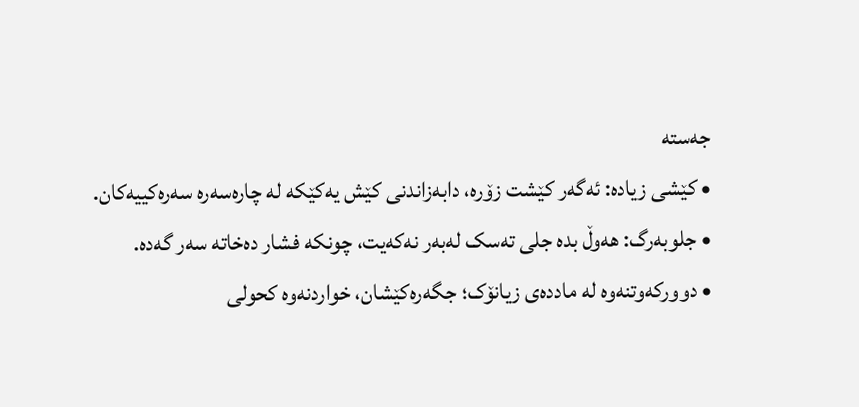جەستە
• کێشی زیادە: ئەگەر کێشت زۆرە، دابەزاندنی کێش یەکێکە لە چارەسەرە سەرەکییەکان.
• جلوبەرگ: هەوڵ بدە جلی تەسک لەبەر نەکەیت، چونکە فشار دەخاتە سەر گەدە.
• دوورکەوتنەوە لە ماددەی زیانۆک؛ جگەرەکێشان، خواردنەوە کحولی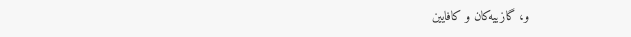و، گازییەکان و کافایین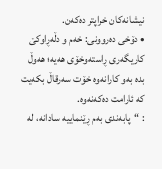نیشانەکان خراپتر دەکەن.
• دۆخی دەروونی: خەم و دڵەڕاوکێ کاریگەری ڕاستەوخۆی هەیە؛ هەوڵ بدە بەو کارانەوە خۆت سەرقاڵ بکەیت کە ئارامت دەکەنەوە.
: “پابەندی بەم ڕێنماییە سادانە، لە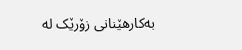بەکارهێنانی زۆرێک لە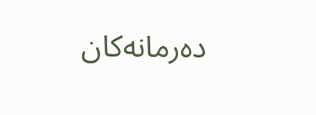دەرمانەکان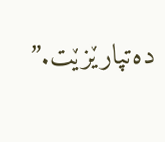دەتپارێزێت.”